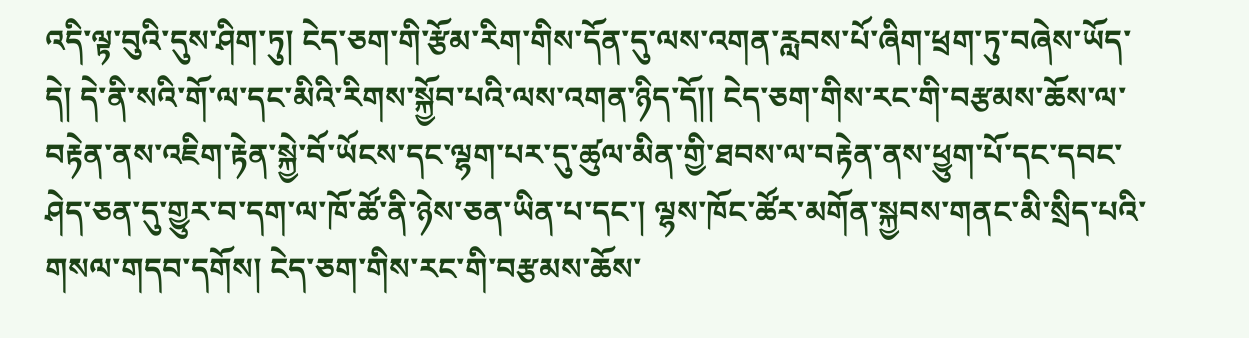འདི་ལྟ་བུའི་དུས་ཤིག་ཏུ། ངེད་ཅག་གི་རྩོམ་རིག་གིས་དོན་དུ་ལས་འགན་རླབས་པོ་ཞིག་ཕྲག་ཏུ་བཞེས་ཡོད་དེ། དེ་ནི་སའི་གོ་ལ་དང་མིའི་རིགས་སྐྱོབ་པའི་ལས་འགན་ཉིད་དོ།། ངེད་ཅག་གིས་རང་གི་བརྩམས་ཆོས་ལ་བརྟེན་ནས་འཇིག་རྟེན་སྐྱེ་བོ་ཡོངས་དང་ལྷག་པར་དུ་ཚུལ་མིན་གྱི་ཐབས་ལ་བརྟེན་ནས་ཕྱུག་པོ་དང་དབང་ཤེད་ཅན་དུ་གྱུར་བ་དག་ལ་ཁོ་ཚོ་ནི་ཉེས་ཅན་ཡིན་པ་དང་། ལྷས་ཁོང་ཚོར་མགོན་སྐྱབས་གནང་མི་སྲིད་པའི་གསལ་གདབ་དགོས། ངེད་ཅག་གིས་རང་གི་བརྩམས་ཆོས་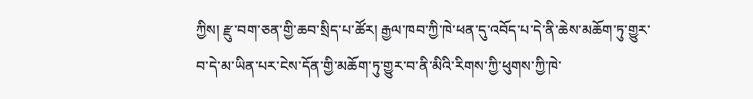ཀྱིས། རྫུ་བག་ཅན་གྱི་ཆབ་སྲིད་པ་ཚོར། རྒྱལ་ཁབ་ཀྱི་ཁེ་ཕན་དུ་འབོད་པ་དེ་ནི་ཆེས་མཆོག་ཏུ་གྱུར་བ་དེ་མ་ཡིན་པར་ངེས་དོན་གྱི་མཆོག་ཏུ་གྱུར་བ་ནི་མིའི་རིགས་ཀྱི་ཕུགས་ཀྱི་ཁེ་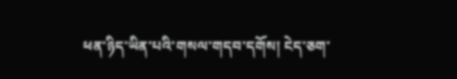ཕན་ཉིད་ཡིན་པའི་གསལ་གདབ་དགོས། ངེད་ཅག་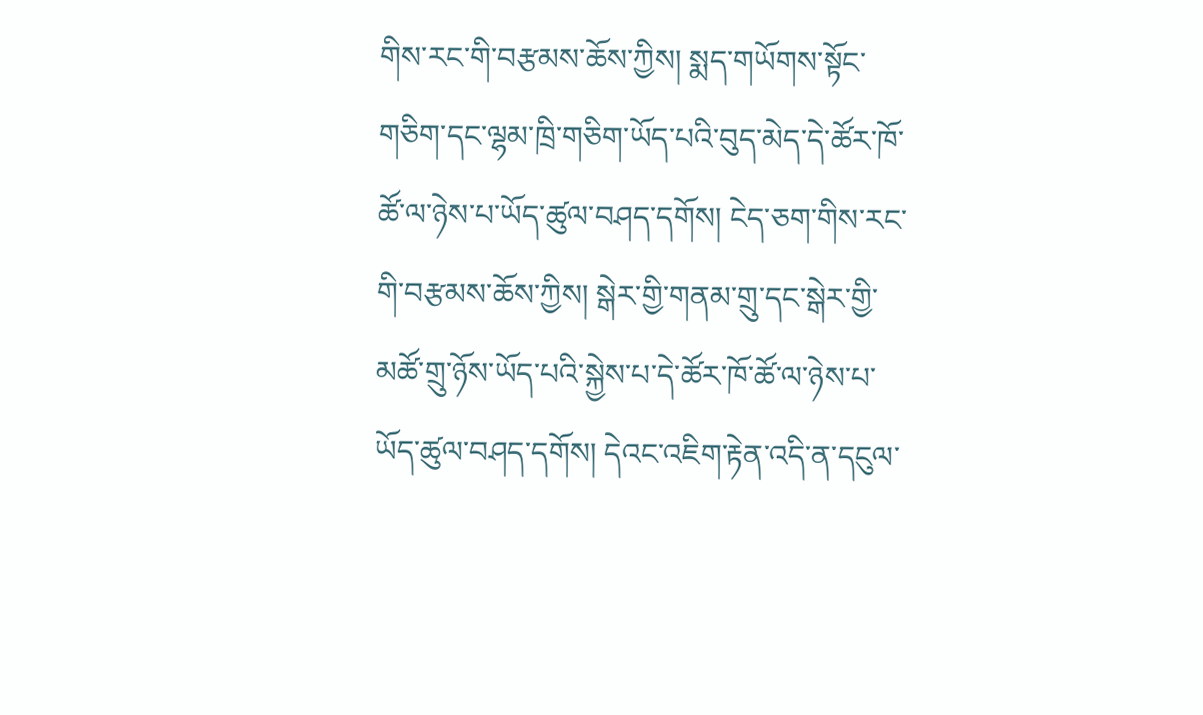གིས་རང་གི་བརྩམས་ཆོས་ཀྱིས། སྨད་གཡོགས་སྟོང་གཅིག་དང་ལྷམ་ཁྲི་གཅིག་ཡོད་པའི་བུད་མེད་དེ་ཚོར་ཁོ་ཚོ་ལ་ཉེས་པ་ཡོད་ཚུལ་བཤད་དགོས། ངེད་ཅག་གིས་རང་གི་བརྩམས་ཆོས་ཀྱིས། སྒེར་གྱི་གནམ་གྲུ་དང་སྒེར་གྱི་མཚོ་གྲུ་ཉོས་ཡོད་པའི་སྐྱེས་པ་དེ་ཚོར་ཁོ་ཚོ་ལ་ཉེས་པ་ཡོད་ཚུལ་བཤད་དགོས། དེའང་འཇིག་རྟེན་འདི་ན་དངུལ་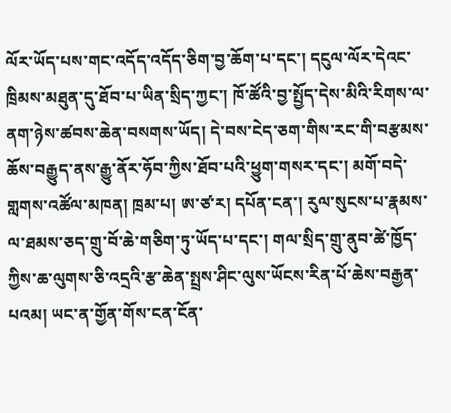ལོར་ཡོད་པས་གང་འདོད་འདོད་ཅིག་བྱ་ཆོག་པ་དང་། དངུལ་ལོར་དེའང་ཁྲིམས་མཐུན་དུ་ཐོབ་པ་ཡིན་སྲིད་ཀྱང་། ཁོ་ཚོའི་བྱ་སྤྱོད་དེས་མིའི་རིགས་ལ་ནག་ཉེས་ཚབས་ཆེན་བསགས་ཡོད། དེ་བས་ངེད་ཅག་གིས་རང་གི་བརྩམས་ཆོས་བརྒྱུད་ནས་རྒྱུ་ནོར་ཧོབ་ཀྱིས་ཐོབ་པའི་ཕྱུག་གསར་དང་། མགོ་བདེ་གླགས་འཚོལ་མཁན། ཁྲམ་པ། ཨ་ཙ་ར། དཔོན་ངན་། རུལ་སུངས་པ་རྣམས་ལ་ཐམས་ཅད་གྲུ་བོ་ཆེ་གཅིག་ཏུ་ཡོད་པ་དང་། གལ་སྲིད་གྲུ་ནུབ་ཚེ་ཁྱོད་ཀྱིས་ཆ་ལུགས་ཅི་འདྲའི་རྩ་ཆེན་སྤྲས་ཤིང་ལུས་ཡོངས་རིན་པོ་ཆེས་བརྒྱན་པའམ། ཡང་ན་གྱོན་གོས་ངན་ངོན་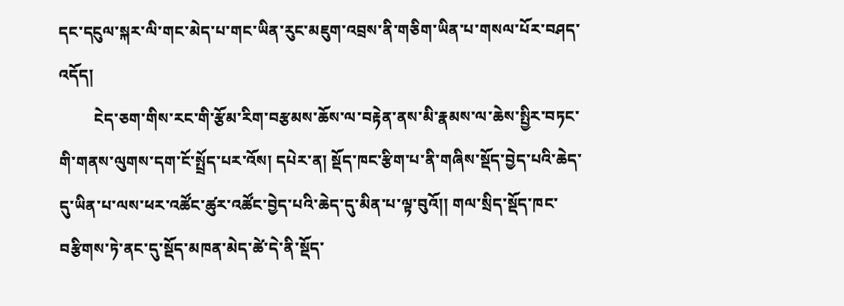དང་དངུལ་སྐར་ལི་གང་མེད་པ་གང་ཡིན་རུང་མཇུག་འབྲས་ནི་གཅིག་ཡིན་པ་གསལ་པོར་བཤད་འདོད།
         ངེད་ཅག་གིས་རང་གི་རྩོམ་རིག་བརྩམས་ཆོས་ལ་བརྟེན་ནས་མི་རྣམས་ལ་ཆེས་སྤྱིར་བཏང་གི་གནས་ལུགས་དག་ངོ་སྤྲོད་པར་འོས། དཔེར་ན། སྡོད་ཁང་རྩིག་པ་ནི་གཞིས་སྡོད་བྱེད་པའི་ཆེད་དུ་ཡིན་པ་ལས་ཕར་འཚོང་ཚུར་འཚོང་བྱེད་པའི་ཆེད་དུ་མིན་པ་ལྟ་བུའོ།། གལ་སྲིད་སྡོད་ཁང་བརྩིགས་ཏེ་ནང་དུ་སྡོད་མཁན་མེད་ཚེ་དེ་ནི་སྡོད་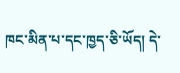ཁང་མིན་པ་དང་ཁྱད་ཅི་ཡོད། དེ་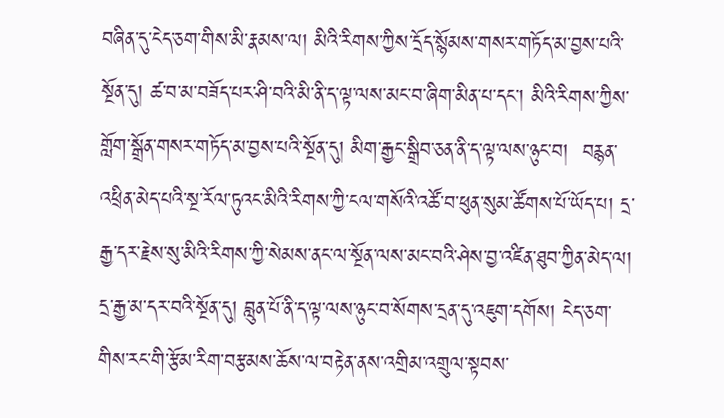བཞིན་དུ་ངེད་ཅག་གིས་མི་རྣམས་ལ། མིའི་རིགས་ཀྱིས་དྲོད་སྙོམས་གསར་གཏོད་མ་བྱས་པའི་སྔོན་དུ། ཚ་བ་མ་བཟོད་པར་ཤི་བའི་མི་ནི་ད་ལྟ་ལས་མང་བ་ཞིག་མིན་པ་དང་། མིའི་རིགས་ཀྱིས་གློག་སྒྲོན་གསར་གཏོད་མ་བྱས་པའི་སྔོན་དུ། མིག་རྒྱང་སྒྲིབ་ཅན་ནི་ད་ལྟ་ལས་ཉུང་བ།  བརྙན་འཕྲིན་མེད་པའི་སྔ་རོལ་ཏུའང་མིའི་རིགས་ཀྱི་ངལ་གསོའི་འཚོ་བ་ཕུན་སུམ་ཚོགས་པོ་ཡོད་པ། དྲ་རྒྱ་དར་རྗེས་སུ་མིའི་རིགས་ཀྱི་སེམས་ནང་ལ་སྔོན་ལས་མང་བའི་ཤེས་བྱ་འཛིན་ཐུབ་ཀྱིན་མེད་ལ། དྲ་རྒྱ་མ་དར་བའི་སྔོན་དུ། བླུན་པོ་ནི་ད་ལྟ་ལས་ཉུང་བ་སོགས་དྲན་དུ་འཇུག་དགོས། ངེད་ཅག་གིས་རང་གི་རྩོམ་རིག་བརྩམས་ཆོས་ལ་བརྟེན་ནས་འགྲིམ་འགྲུལ་སྟབས་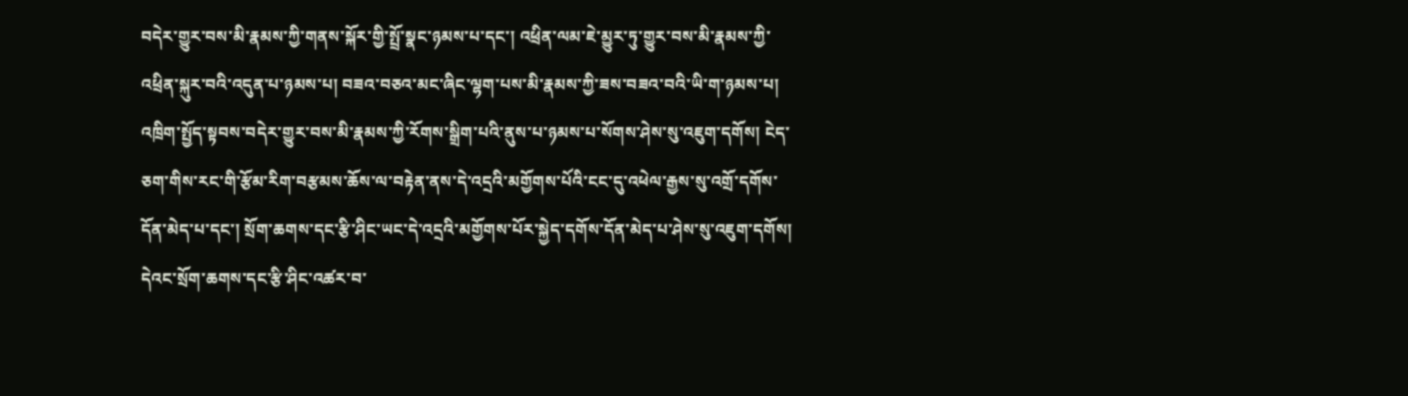བདེར་གྱུར་བས་མི་རྣམས་ཀྱི་གནས་སྐོར་གྱི་སྤྲོ་སྣང་ཉམས་པ་དང་། འཕྲིན་ལམ་ཇེ་མྱུར་ཏུ་གྱུར་བས་མི་རྣམས་ཀྱི་འཕྲིན་སྐུར་བའི་འདུན་པ་ཉམས་པ། བཟའ་བཅའ་མང་ཞིང་ལྷག་པས་མི་རྣམས་ཀྱི་ཟས་བཟའ་བའི་ཡི་ག་ཉམས་པ། འཁྲིག་སྤྱོད་སྟབས་བདེར་གྱུར་བས་མི་རྣམས་ཀྱི་རོགས་སྒྲིག་པའི་ནུས་པ་ཉམས་པ་སོགས་ཤེས་སུ་འཇུག་དགོས། ངེད་ཅག་གིས་རང་གི་རྩོམ་རིག་བརྩམས་ཆོས་ལ་བརྟེན་ནས་དེ་འདྲའི་མགྱོགས་པོའི་ངང་དུ་འཕེལ་རྒྱས་སུ་འགྲོ་དགོས་དོན་མེད་པ་དང་། སྲོག་ཆགས་དང་རྩི་ཤིང་ཡང་དེ་འདྲའི་མགྱོགས་པོར་སྐྱེད་དགོས་དོན་མེད་པ་ཤེས་སུ་འཇུག་དགོས། དེའང་སྲོག་ཆགས་དང་རྩི་ཤིང་འཚར་བ་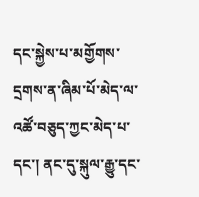དང་སྐྱེས་པ་མགྱོགས་དྲགས་ན་ཞིམ་པོ་མེད་ལ་འཚོ་བཅུད་ཀྱང་མེད་པ་དང་། ནང་དུ་སྐུལ་རྒྱུ་དང་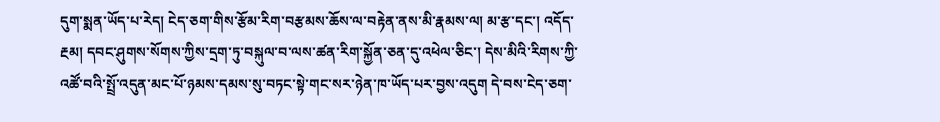དུག་སྨན་ཡོད་པ་རེད། ངེད་ཅག་གིས་རྩོམ་རིག་བརྩམས་ཆོས་ལ་བརྟེན་ནས་མི་རྣམས་ལ། མ་རྩ་དང་། འདོད་རྔམ། དབང་ཤུགས་སོགས་ཀྱིས་དྲག་ཏུ་བསྐུལ་བ་ལས་ཚན་རིག་སྐྱོན་ཅན་དུ་འཕེལ་ཅིང་། དེས་མིའི་རིགས་ཀྱི་འཚོ་བའི་སྤྲོ་འདུན་མང་པོ་ཉམས་དམས་སུ་བཏང་སྟེ་གང་སར་ཉེན་ཁ་ཡོད་པར་བྱས་འདུག དེ་བས་ངེད་ཅག་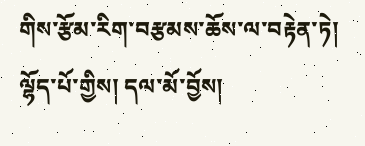གིས་རྩོམ་རིག་བརྩམས་ཆོས་ལ་བརྟེན་ཏེ། ལྷོད་པོ་གྱིས། དལ་མོ་བྱོས།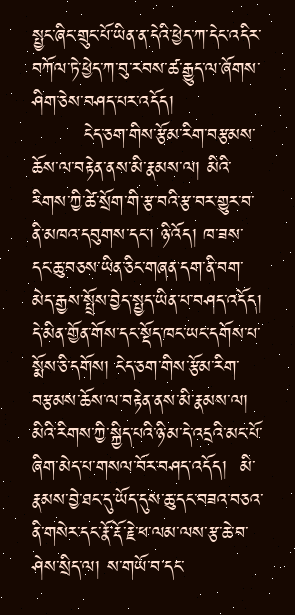སྤྱང་ཞིང་གྲུང་པོ་ཡིན་ན་དེའི་ཕྱེད་ཀ་དེང་འདིར་བཀོལ་ཏེ་ཕྱེད་ཀ་བུ་རབས་ཚ་རྒྱུད་ལ་ཞོགས་ཤིག་ཅེས་བཤད་པར་འདོད།
        ངེད་ཅག་གིས་རྩོམ་རིག་བརྩམས་ཆོས་ལ་བརྟེན་ནས་མི་རྣམས་ལ། མིའི་རིགས་ཀྱི་ཚེ་སྲོག་གི་རྩ་བའི་རྩ་བར་གྱུར་བ་ནི་མཁའ་དབུགས་དང་། ཉི་འོད། ཁ་ཟས་དང་ཆུ་བཅས་ཡིན་ཅིང་གཞན་དག་ནི་བག་མེད་རྒྱས་སྤྲོས་བྱེད་སྤྱད་ཡིན་པ་བཤད་འདོད། དེ་མིན་གྱོན་གོས་དང་སྡོད་ཁང་ཡང་དགོས་པ་སྨོས་ཅི་དགོས། ངེད་ཅག་གིས་རྩོམ་རིག་བརྩམས་ཆོས་ལ་བརྟེན་ནས་མི་རྣམས་ལ། མིའི་རིགས་ཀྱི་སྐྱིད་པའི་ཉི་མ་དེ་འདྲའི་མང་པོ་ཞིག་མེད་པ་གསལ་བོར་བཤད་འདོད།  མི་རྣམས་བྱེ་ཐང་དུ་ཡོད་དུས་ཆུ་དང་བཟའ་བཅའ་ནི་གསེར་དང་རྣོ་རྡོ་རྗེ་ཕ་ལམ་ལས་རྩ་ཆེ་བ་ཤེས་སྲིད་ལ། ས་གཡོ་བ་དང་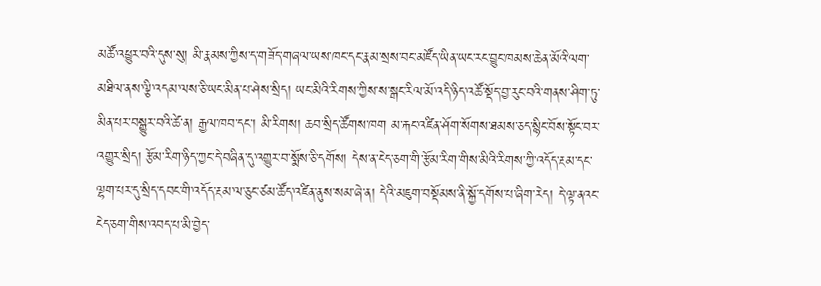མཚོ་འཕྱུར་བའི་དུས་སུ། མི་རྣམས་ཀྱིས་ད་གཟོད་གཞལ་ཡས་ཁང་དང་རྣམ་སྲས་བང་མཛོད་ཡིན་ཡང་རང་བྱུང་ཁམས་ཆེན་མོའི་ལག་མཐིལ་ནས་ལྕི་འདམ་ལས་ཅི་ཡང་མིན་པ་ཤེས་སྲིད། ཡང་མིའི་རིགས་ཀྱིས་ས་སྒང་རིལ་མོ་འདི་ཉིད་འཚོ་སྡོད་བྱ་རུང་བའི་གནས་ཤིག་ཏུ་མིན་པར་བསྒྱུར་བའི་ཚེ་ན། རྒྱལ་ཁབ་དང་། མི་རིགས། ཆབ་སྲིད་ཚོགས་ཁག མ་རྐང་འཛིན་ཤོག་སོགས་ཐམས་ཅད་སྙིང་བོས་སྟོང་བར་འགྱུར་སྲིད། རྩོམ་རིག་ཉིད་ཀྱང་དེ་བཞིན་དུ་འགྱུར་བ་སྨོས་ཅི་དགོས། དེས་ན་ངེད་ཅག་གི་རྩོམ་རིག་གིས་མིའི་རིགས་ཀྱི་འདོད་རྔམ་དང་ལྷག་པར་དུ་སྲིད་དབང་གི་འདོད་རྔམ་ལ་ཅུང་ཙམ་ཚོད་འཛིན་ནུས་སམ་ཞེ་ན། དེའི་མཇུག་བསྡོམས་ནི་སྐྱོ་དགོས་པ་ཞིག་རེད། དེ་ལྟ་ནའང་ངེད་ཅག་གིས་འབད་པ་མི་བྱེད་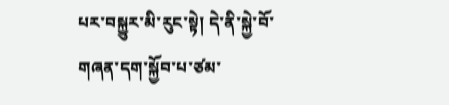པར་བསྐྱུར་མི་རུང་སྟེ། དེ་ནི་སྐྱེ་བོ་གཞན་དག་སྐྱོབ་པ་ཙམ་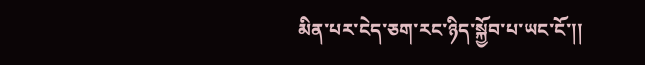མིན་པར་ངེད་ཅག་རང་ཉིད་སྐྱོབ་པ་ཡང་ངོ་།།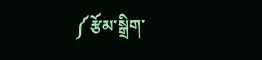༼རྩོམ་སྒྲིག་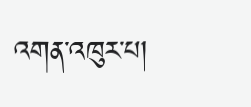འགན་འཁུར་པ།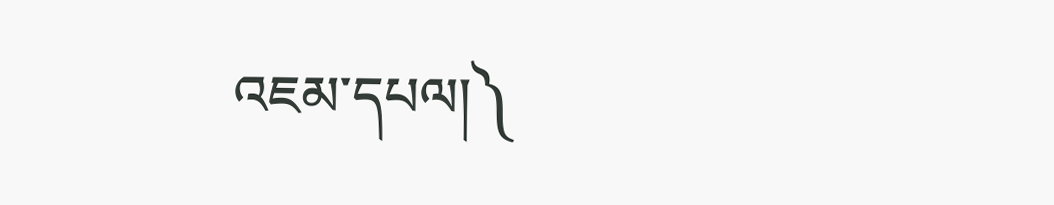འཇམ་དཔལ།༽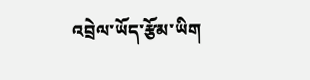འབྲེལ་ཡོད་རྩོམ་ཡིག